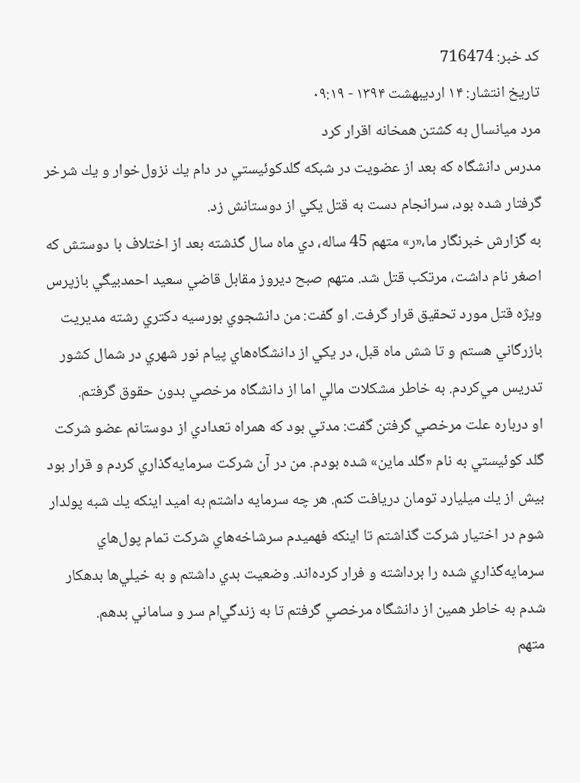کد خبر: 716474
تاریخ انتشار: ۱۴ ارديبهشت ۱۳۹۴ - ۰۹:۱۹
مرد ميانسال به كشتن همخانه اقرار كرد
مدرس دانشگاه كه بعد از عضويت در شبكه گلدكوئيستي در دام يك نزول‌خوار و يك شرخر گرفتار شده بود، سرانجام دست به قتل يكي از دوستانش زد.
به گزارش خبرنگار ما،«ر» متهم 45 ساله، دي ماه سال گذشته بعد از اختلاف با دوستش كه اصغر نام داشت، مرتكب قتل شد. متهم صبح ديروز مقابل قاضي سعيد احمدبيگي بازپرس ويژه قتل مورد تحقيق قرار گرفت. او گفت: من دانشجوي بورسيه دكتري رشته مديريت بازرگاني هستم و تا شش ماه قبل، در يكي از دانشگاه‌هاي پيام نور شهري در شمال كشور تدريس مي‌كردم. به خاطر مشكلات مالي اما از دانشگاه مرخصي بدون حقوق گرفتم.
او درباره علت مرخصي گرفتن گفت: مدتي بود كه همراه تعدادي از دوستانم عضو شركت گلد كوئيستي به نام «گلد ماين» شده بودم. من در آن شركت سرمايه‌گذاري كردم و قرار بود بيش از يك ميليارد تومان دريافت كنم. هر چه سرمايه داشتم به اميد اينكه يك شبه پولدار شوم در اختيار شركت گذاشتم تا اينكه فهميدم سرشاخه‌هاي شركت تمام پول‌هاي سرمايه‌گذاري شده را برداشته و فرار كرده‌اند. وضعيت بدي داشتم و به خيلي‌ها بدهكار شدم به خاطر همين از دانشگاه مرخصي گرفتم تا به زندگي‌ام سر و ساماني بدهم.
متهم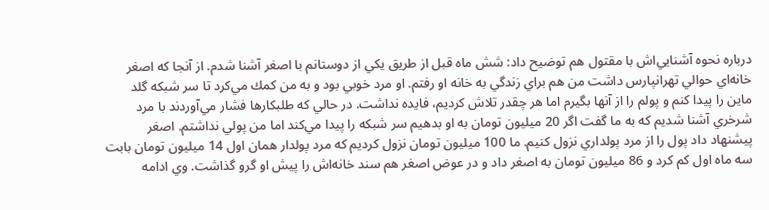درباره نحوه آشنايي‌اش با مقتول هم توضيح داد: شش ماه قبل از طريق يكي از دوستانم با اصغر آشنا شدم. از آنجا كه اصغر خانه‌اي حوالي تهرانپارس داشت من هم براي زندگي به خانه او رفتم. او مرد خوبي بود و به من كمك مي‌كرد تا سر شبكه گلد ماين را پيدا كنم و پولم را از آنها بگيرم اما هر چقدر تلاش كرديم، فايده نداشت. در حالي كه طلبكارها فشار مي‌آوردند با مرد شرخري آشنا شديم كه به ما گفت اگر 20 ميليون تومان به او بدهيم سر شبكه‌ را پيدا مي‌كند اما من پولي نداشتم. اصغر پيشنهاد داد پول را از مرد پولداري نزول كنيم. ما 100 ميليون تومان نزول كرديم كه مرد پولدار همان اول 14 ميليون تومان بابت سه ماه اول كم كرد و 86 ميليون تومان به اصغر داد و در عوض اصغر هم سند خانه‌اش را پيش او گرو گذاشت. وي ادامه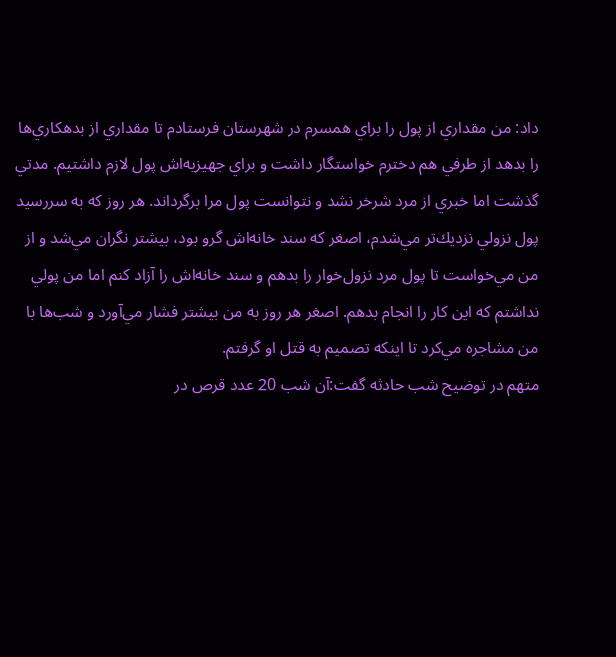داد: من مقداري از پول را براي همسرم در شهرستان فرستادم تا مقداري از بدهكاري‌ها را بدهد از طرفي هم دخترم خواستگار داشت و براي جهيزيه‌اش پول لازم داشتيم. مدتي گذشت اما خبري از مرد شرخر نشد و نتوانست پول مرا برگرداند. هر روز كه به سررسيد پول نزولي نزديك‌تر مي‌شدم، اصغر كه سند خانه‌اش گرو بود، بيشتر نگران مي‌شد و از من مي‌خواست تا پول مرد نزول‌خوار را بدهم و سند خانه‌اش را آزاد كنم اما من پولي نداشتم كه اين كار را انجام بدهم. اصغر هر روز به من بيشتر فشار مي‌آورد و شب‌ها با من مشاجره مي‌كرد تا اينكه تصميم به قتل او گرفتم.
متهم در توضيح شب حادثه گفت:آن شب 20 عدد قرص در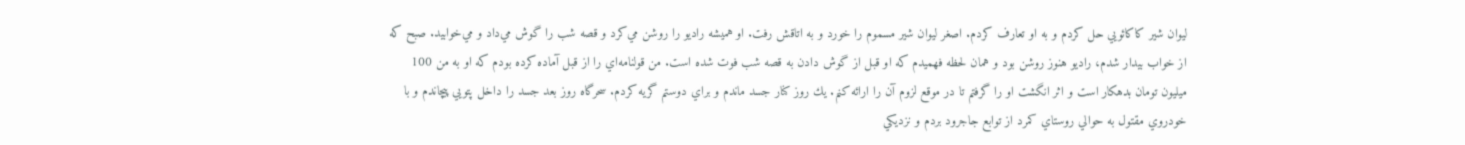ليوان شير كاكائويي حل كردم و به او تعارف كردم. اصغر ليوان شير مسموم را خورد و به اتاقش رفت. او هميشه راديو را روشن مي‌كرد و قصه شب را گوش مي‌داد و مي‌خوابيد. صبح كه از خواب بيدار شدم، راديو هنوز روشن بود و همان لحظه فهميدم كه او قبل از گوش دادن به قصه شب فوت شده است. من قولنامه‌اي را از قبل آماده كرده بودم كه او به من 100 ميليون تومان بدهكار است و اثر انگشت او را گرفتم تا در موقع لزوم آن را ارائه كنم. يك روز كنار جسد ماندم و براي دوستم گريه كردم. سحرگاه روز بعد جسد را داخل پتويي پيچاندم و با خودروي مقتول به حوالي روستاي كمرد از توابع جاجرود بردم و نزديكي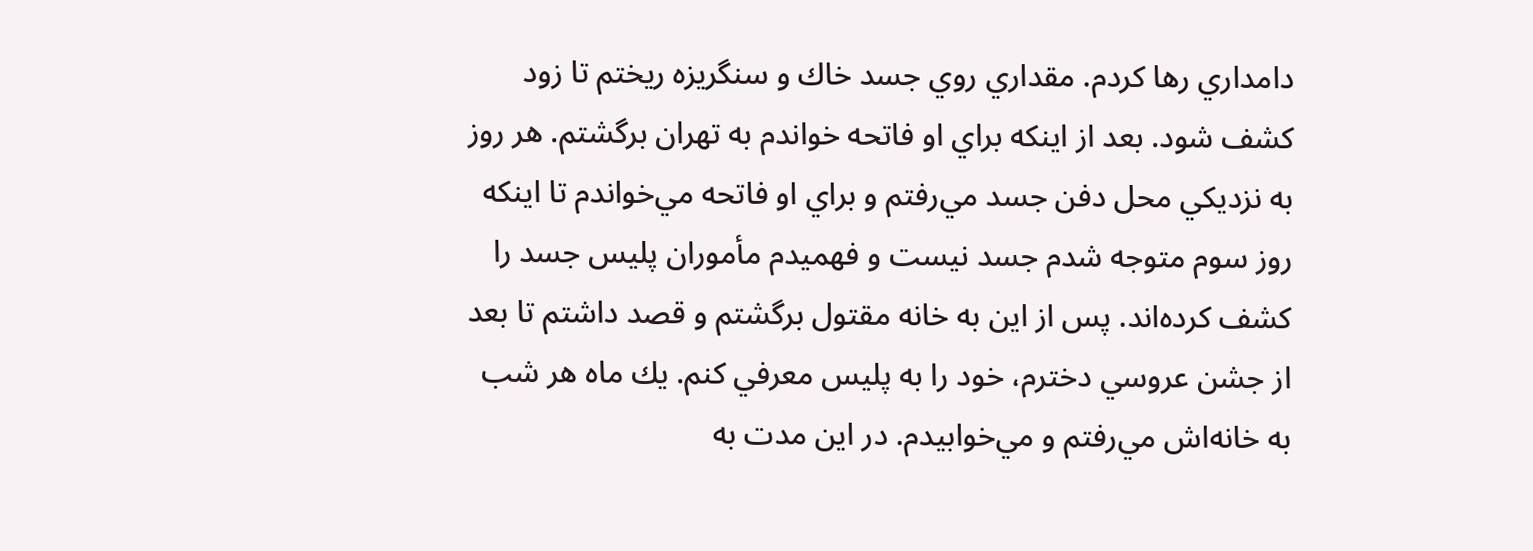دامداري رها كردم. مقداري روي جسد خاك و سنگريزه ريختم تا زود كشف شود. بعد از اينكه براي او فاتحه خواندم به تهران برگشتم. هر روز به نزديكي محل دفن جسد مي‌رفتم و براي او فاتحه مي‌خواندم تا اينكه روز سوم متوجه شدم جسد نيست و فهميدم مأموران پليس جسد را كشف كرده‌اند. پس از اين به خانه مقتول برگشتم و قصد داشتم تا بعد از جشن عروسي دخترم، خود را به پليس معرفي كنم. يك ماه هر شب به خانه‌اش مي‌رفتم و مي‌خوابيدم. در اين مدت به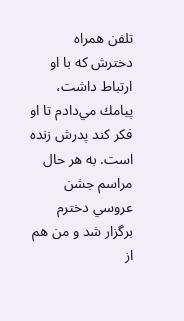تلفن همراه دخترش كه با او ارتباط داشت، پيامك مي‌دادم تا او فكر كند پدرش زنده است. به هر حال مراسم جشن عروسي دخترم برگزار شد و من هم از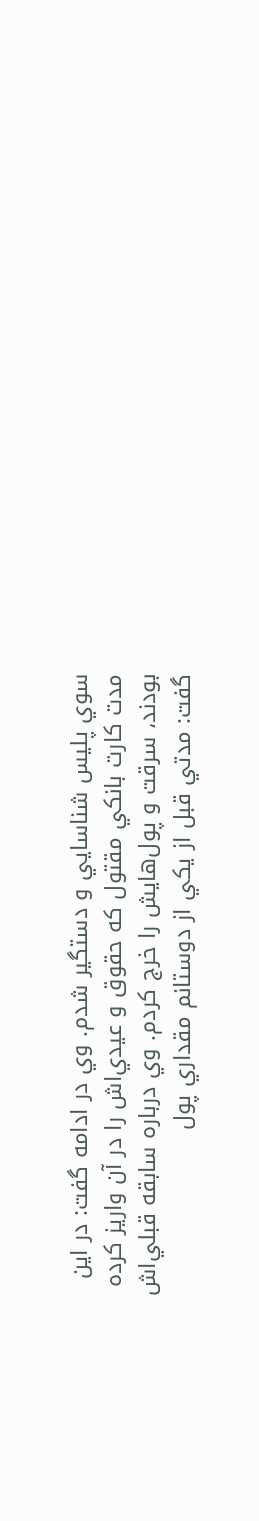سوي پليس شناسايي و دستگير شدم. وي در ادامه گفت: در اين مدت كارت بانكي مقتول كه حقوق و عيدي‌اش را در آن واريز كرده بودند، سرقت و پول‌هايش را خرج كردم. وي درباره سابقه قبلي‌اش گفت: مدتي قبل از يكي از دوستانم مقداري پول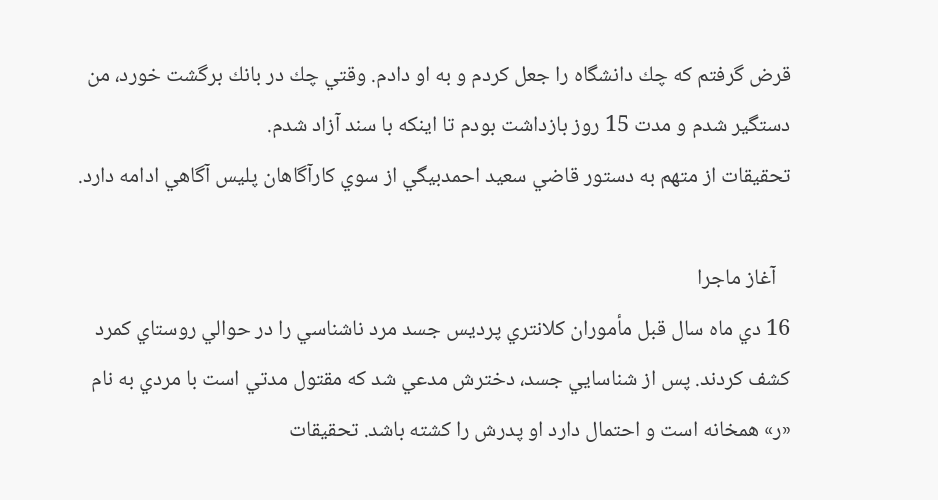قرض گرفتم كه چك دانشگاه را جعل كردم و به او دادم. وقتي چك در بانك برگشت خورد، من دستگير شدم و مدت 15 روز بازداشت بودم تا اينكه با سند آزاد شدم.
تحقيقات از متهم به دستور قاضي سعيد احمدبيگي از سوي كارآگاهان پليس آگاهي ادامه دارد.

   آغاز ماجرا
16 دي ماه سال قبل مأموران كلانتري پرديس جسد مرد ناشناسي را در حوالي روستاي كمرد كشف كردند. پس از شناسايي جسد، دخترش مدعي شد كه مقتول مدتي است با مردي به نام «ر» همخانه است و احتمال دارد او پدرش را كشته باشد. تحقيقات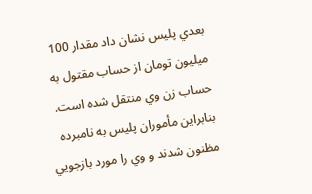بعدي پليس نشان داد مقدار 100 ميليون تومان از حساب مقتول به حساب زن وي منتقل شده است. بنابراين مأموران پليس به نامبرده مظنون شدند و وي را مورد بازجويي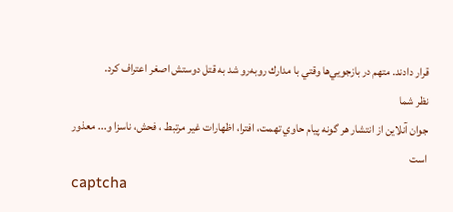قرار دادند. متهم در بازجويي‌ها وقتي با مدارك روبه‌رو شد به قتل دوستش اصغر اعتراف كرد.
نظر شما
جوان آنلاين از انتشار هر گونه پيام حاوي تهمت، افترا، اظهارات غير مرتبط ، فحش، ناسزا و... معذور است
captcha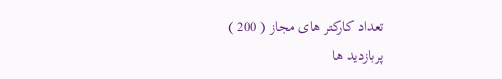تعداد کارکتر های مجاز ( 200 )
پربازدید ها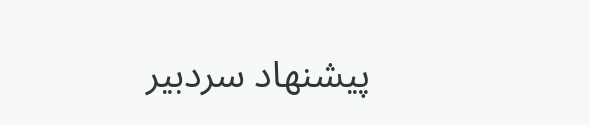پیشنهاد سردبیر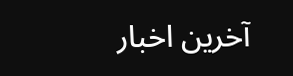آخرین اخبار